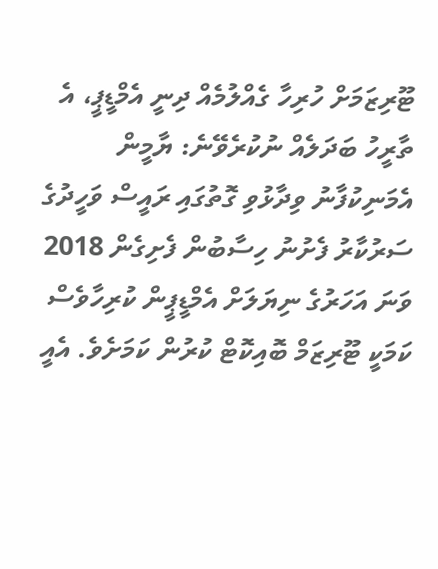ޓޫރިޒަމަށް ހުރިހާ ގެއްލުމެއް ދިނީ އެމްޑީޕީ، އެ ތާރީހު ބަދަލެއް ނުކުރެވޭނެ: ޔާމީން
އެމަނިކުފާނު ވިދާޅުވި ގޮތުގައި ރައީސް ވަހީދުގެ ސަރުކާރު ފެށުނު ހިސާބުން ފެށިގެން 2018 ވަނަ އަހަރުގެ ނިޔަލަށް އެމްޑީޕީން ކުރިހާވެސް ކަމަކީ ޓޫރިޒަމް ބޮއިކޮޓް ކުރުން ކަމަށެވެ. އެއީ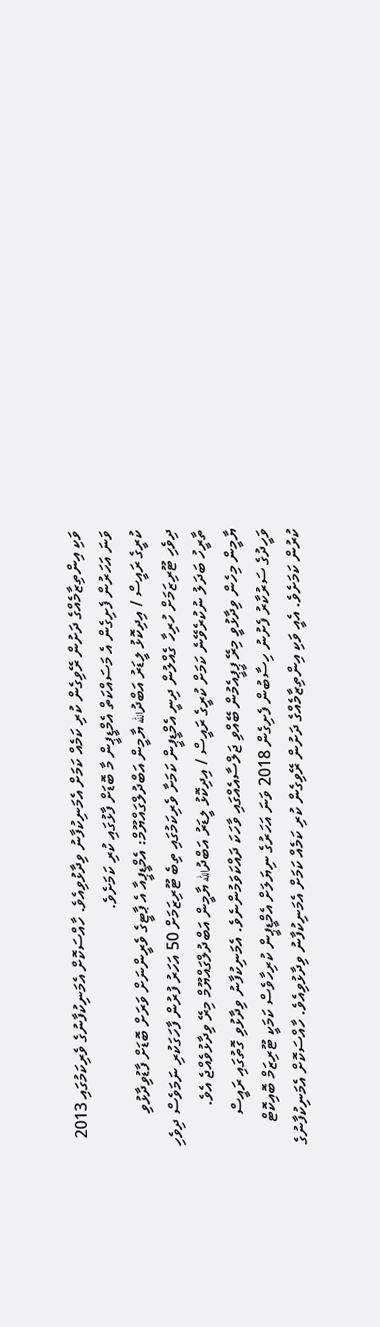ވަކި އިންތިޒާމެއްގެ ދަށުން ރޭވިގެން ކުރި ކަމެއް ކަމަށް އެމަނިކުފާނު ވިދާޅުވިއެވެ. ހާއްސަކޮށް އެމަނިކުފާނުގެ ވެރިކަމުގައި 2013 ވަނަ އަހަރުން ފެށިގެން އެ މަސައްކަތް އެމްޑީޕީން މާ ބޮޑަށް ފާޅުގައި ކުރި ކަމަށެވެ.
ކުރީގެ ރައީސް / އިދިކޮޅު ލީޑަރު އަބްދުالله ޔާމީން އަބްދުލްގައްޔޫމް: އެމްޑީޕީއާ އެ ޕާޓީގެ ވެރީންނަށް ވަރަށް ބޮޑަށް ފާޑުވިދާޅުވި
ދިވެހި ޓޫރިޒަމަށް ހުރިހާ ގެއްލުން ދިނީ އެމްޑީޕީން ކަމަށާ ވެރިކަމުގައި ތިބެ ޓޫރިޒަމަށް 50 އަހަރު ފުރުން ފާހަގަކުރި ނަމަވެސް ދިވެހި ތާރީހު ބަދަލު ނުކުރެވޭނެ ކަމަށް ކުރީގެ ރައީސް / އިދިކޮޅު ލީޑަރު އަބްދުالله ޔާމީން އަބްދުލްގައްޔޫމް މިރޭ ވިދާޅުވެއްޖެ އެވެ.
ޔާމީން މިހެން ވިދާޅުވީ މިރޭ ޕީޕީއެމުން ބޭއްވި ޖަލްސާއެއްގައި ވާހަކަ ދައްކަވަމުންނެވެ. އެމަނިކުފާނު ވިދާޅުވި ގޮތުގައި ރައީސް ވަހީދުގެ ސަރުކާރު ފެށުނު ހިސާބުން ފެށިގެން 2018 ވަނަ އަހަރުގެ ނިޔަލަށް އެމްޑީޕީން ކުރިހާވެސް ކަމަކީ ޓޫރިޒަމް ބޮއިކޮޓް ކުރުން ކަމަށެވެ. އެއީ ވަކި އިންތިޒާމެއްގެ ދަށުން ރޭވިގެން ކުރި ކަމެއް ކަމަށް އެމަނިކުފާނު ވިދާޅުވިއެވެ. ހާއްސަކޮށް އެމަނިކުފާނުގެ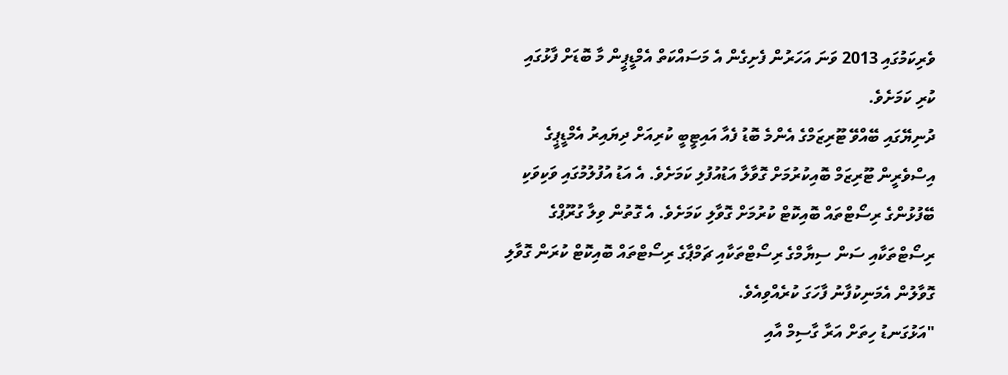ވެރިކަމުގައި 2013 ވަނަ އަހަރުން ފެށިގެން އެ މަސައްކަތް އެމްޑީޕީން މާ ބޮޑަށް ފާޅުގައި ކުރި ކަމަށެވެ.
ދުނިޔޭގައި ބޭއްވޭ ޓޫރިޒަމްގެ އެންމެ ބޮޑު ފެއާ އައިޓީބީ ކުރިއަށް ދިޔައިރު އެމްޑީޕީގެ އިސްވެރީން ޓޫރިޒަމް ބޮއިކުރުމަށް ގޮވާލާ އަޑުއުފުލި ކަމަށެވެ. އެ އަޑު އުފުލުމުގައި ވަކިވަކި ބޭފުޅުންގެ ރިސޯޓްތައް ބޮއިކޮޓް ކުރުމަށް ގޮވާލި ކަމަށެވެ. އެ ގޮތުން ވިލާ ގުރޫޕްގެ ރިސޯޓްތަކާއި ސަން ސިޔާމްގެ ރިސޯޓްތަކާއި ޗަމްޕާގެ ރިސޯޓްތައް ބޮއިކޮޓް ކުރަން ގޮވާލި ގޮވާލުން އެމަނިކުފާނު ފާހަގަ ކުރެއްވިއެވެ.
"އަޅުގަނޑު ހިތަށް އަރާ ގާސިމް އާއި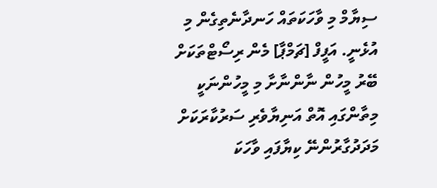ސިޔާމް މި ވާހަކަތައް ހަނދާނެތިގެން މި އުޅެނީ. އަފީފް [ޗަމްޕާ] މެން ރިސޯޓްތަކަށް ބޭރު މީހުން ނާންނާށާ މި މީހުންނަކީ މިތާންގައި އޮތް އަނިޔާވެރި ސަރުކާރަކަށް މަދަދުގާރުންނޭ ކިޔާފައި ވާހަކަ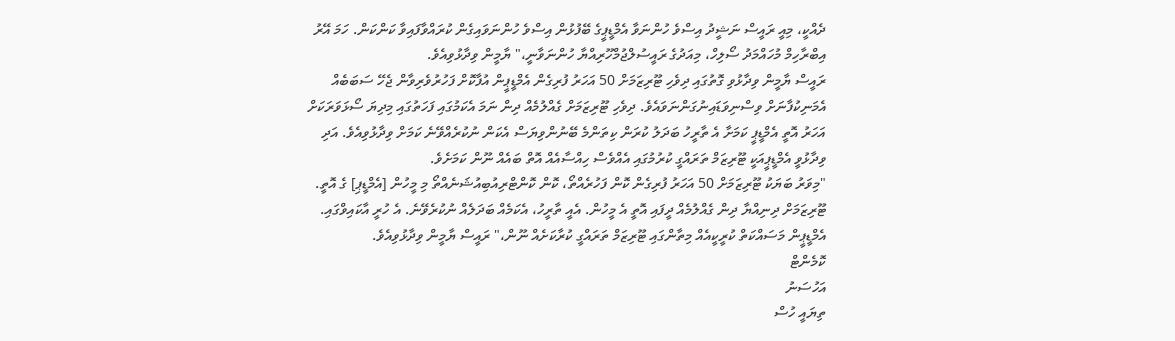ދެއްކީ، މިއީ ރައީސް ނަޝީދު އިސްވެ ހުންނަވާ އެމްޑީޕީގެ ބޭފުޅުން އިސްވެ ހުންނަވައިގެން ކުރައްވާފައިވާ ކަންކަން. ހަމަ އޭރު އިބްރާހިމް މުހައްމަދު ސޯލިހް، މިއަދުގެ ރައީސުލްޖުމްހޫރިއްޔާ ހުންނަވާނީ،" ޔާމީން ވިދާޅުވިއެވެ.
ރައީސް ޔާމީން ވިދާޅުވި ގޮތުގައި ދިވެހި ޓޫރިޒަމަށް 50 އަހަރު ފުރިގެން އެމްޑީޕީން އުފާކޮށް ފަހުރުވެރިވާން ޖެހޭ ސަބަބެއް އެމަނިކުފާނަށް ވިސްނިވަޑައިނުގަންނަވައެވެ. ދިވެހި ޓޫރިޒަމަށް ގެއްލުމެއް ދިން ނަމަ އެކަމުގައި ފަހަތުގައި މިދިޔަ ސޯޅަވަރަކަށް އަހަރު އޮތީ އެމްޑީޕީ ކަމަށާ އެ ތާރީހު ބަދަލު ކުރަން ކިތަންމެ ބޭނުންވިޔަސް އެކަން ނުކުރެއްވޭނެ ކަމަށް ވިދާޅުވިއެވެ. އަދި ވިދާޅުވީ އެމްޑީޕީއަކީ ޓޫރިޒަމް ތަރައްގީ ކުރުމުގައި އެއްވެސް ހިއްސާއެއް އޮތް ބައެއް ނޫން ކަމަށެވެ.
"މިވަރު ބަޔަކު ޓޫރިޒަމަށް 50 އަހަރު ފުރިގެން ކޮން ފަހުރެއްތޯ، ކޮން ކޮންޓްރިއުބިއުޝަނެއްތޯ މި މީހުން [އެމްޑީޕި] ގެ އޮތީ. ޓޫރިޒަމަށް ދިނިއްޔާ ދިން ގެއްލުމެއް ދީފައި އޮތީ އެ މީހުން. އެއީ ތާރީހު، އެކަމެއް ބަދަލެއް ނުކުރެވޭނެ. އެ ހުރީ އާކައިވްގައި. އެމްޑީޕީން މަސައްކަތް ކުރީކީއެއް މިތާންގައި ޓޫރިޒަމް ތަރައްގީ ކުރާކަށެއް ނޫން،" ރައީސް ޔާމީން ވިދާޅުވިއެވެ.
ކޮމެންޓް
އަހުސަނު
ތިޔައީ ހުސް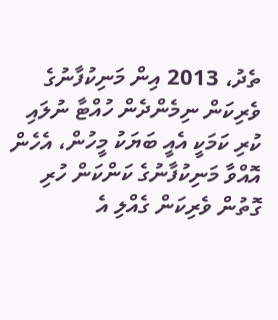ތެދު، 2013 އިން މަނިކުފާނުގެ ވެރިކަން ނިމެންދެން ހުއްޓާ ނުލައި ކުރި ކަމަކީ އެއީ ބަޔަކު މީހުން، އެހެން އޮއްވާ މަނިކުފާނުގެ ކަންކަން ހުރި ގޮތުން ވެރިކަން ގެއްލި އެ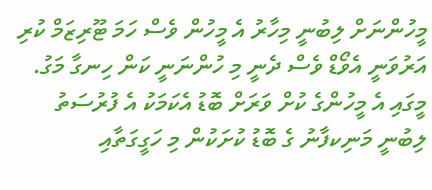މީހުންނަށް ލިބުނީ މިހާރު އެ މީހުން ވެސް ހަމަ ޓޫރިޒަމް ކުރި އަރުވަނީ އެވޯޑް ވެސް ދެނީ މި ހުންނަނީ ކަން ހިނގާ މަގު. މީގައި އެ މީހުންގެ ކުށް ވަރަށް ބޮޑު އެކަމަކު އެ ފުރުސަތު ލިބުނީ މަނިކފާނު ގެ ބޮޑު ކުށަކުން މި ހަގީގަތާއި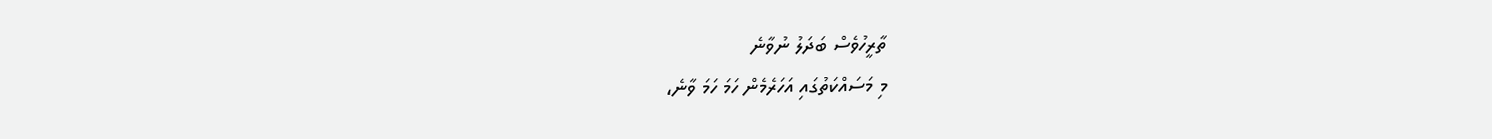ތާރީހުވެސް ބަދަލު ނުވާނެ
މި މަސައްކަތުގައި އަހަރެމެން ހަމަ ހަމަ ވާނެ،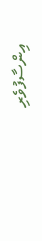އިންސާފުވެރި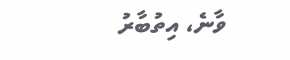ވާނެ، އިތުބާރު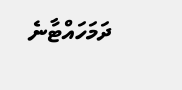ދަމަހައްޓާނެ